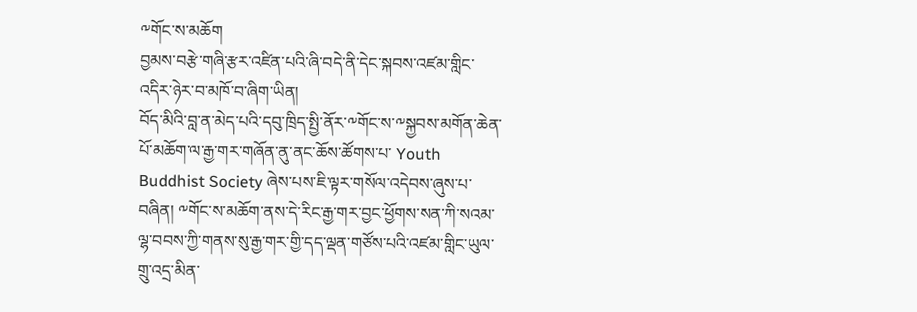༸གོང་ས་མཆོག
བྱམས་བརྩེ་གཞི་རྩར་འཛིན་པའི་ཞི་བདེ་ནི་དེང་སྐབས་འཛམ་གླིང་འདིར་ཉེར་བ་མཁོ་བ་ཞིག་ཡིན།
བོད་མིའི་བླ་ན་མེད་པའི་དབུ་ཁྲིད་སྤྱི་ནོར་༸གོང་ས་༸སྐྱབས་མགོན་ཆེན་པོ་མཆོག་ལ་རྒྱ་གར་གཞོན་ནུ་ནང་ཆོས་ཚོགས་པ་ Youth Buddhist Society ཞེས་པས་ཇི་ལྟར་གསོལ་འདེབས་ཞུས་པ་བཞིན། ༸གོང་ས་མཆོག་ནས་དེ་རིང་རྒྱ་གར་བྱང་ཕྱོགས་སན་ཀི་སའམ་ལྷ་བབས་ཀྱི་གནས་སུ་རྒྱ་གར་གྱི་དད་ལྡན་གཙོས་པའི་འཛམ་གླིང་ཡུལ་གྲུ་འདྲ་མིན་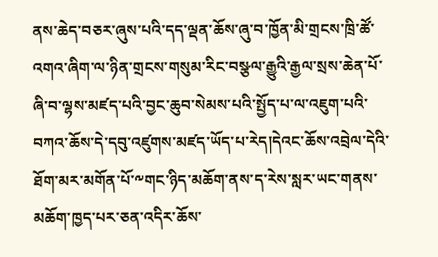ནས་ཆེད་བཅར་ཞུས་པའི་དད་ལྡན་ཆོས་ཞུ་བ་ཁྱོན་མི་གྲངས་ཁྲི་ཚོ་འགའ་ཞིག་ལ་ཉིན་གྲངས་གསུམ་རིང་བསྩལ་རྒྱུའི་རྒྱལ་སྲས་ཆེན་པོ་ཞི་བ་ལྷས་མཛད་པའི་བྱང་ཆུབ་སེམས་པའི་སྤྱོད་པ་ལ་འཇུག་པའི་བཀའ་ཆོས་དེ་དབུ་འཛུགས་མཛད་ཡོད་པ་རེད།དེའང་ཆོས་འབྲེལ་དེའི་ཐོག་མར་མགོན་པོ་༸གང་ཉིད་མཆོག་ནས་ད་རེས་སླར་ཡང་གནས་མཆོག་ཁྱད་པར་ཅན་འདིར་ཆོས་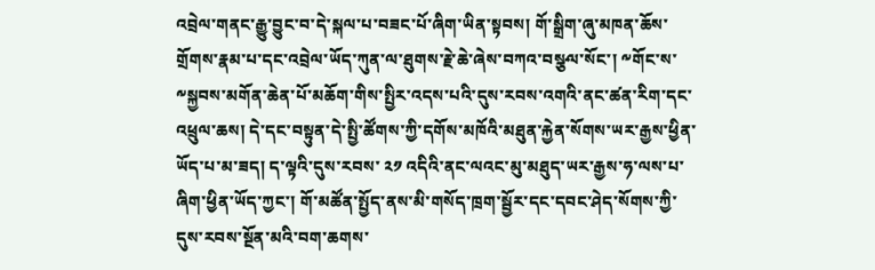འབྲེལ་གནང་རྒྱུ་བྱུང་བ་དེ་སྐལ་པ་བཟང་པོ་ཞིག་ཡིན་སྟབས། གོ་སྒྲིག་ཞུ་མཁན་ཆོས་གྲོགས་རྣམ་པ་དང་འབྲེལ་ཡོད་ཀུན་ལ་ཐུགས་རྗེ་ཆེ་ཞེས་བཀའ་བསྩལ་སོང་། ༸གོང་ས་༸སྐྱབས་མགོན་ཆེན་པོ་མཆོག་གིས་སྤྱིར་འདས་པའི་དུས་རབས་འགའི་ནང་ཚན་རིག་དང་འཕྲུལ་ཆས། དེ་དང་བསྟུན་དེ་སྤྱི་ཚོགས་ཀྱི་དགོས་མཁོའི་མཐུན་རྐྱེན་སོགས་ཡར་རྒྱས་ཕྱིན་ཡོད་པ་མ་ཟད། ད་ལྟའི་དུས་རབས་ ༢༡ འདིའི་ནང་ལའང་མུ་མཐུད་ཡར་རྒྱས་ཧ་ལས་པ་ཞིག་ཕྱིན་ཡོད་ཀྱང་། གོ་མཚོན་སྤྱོད་ནས་མི་གསོད་ཁྲག་སྦྱོར་དང་དབང་ཤེད་སོགས་ཀྱི་དུས་རབས་སྔོན་མའི་བག་ཆགས་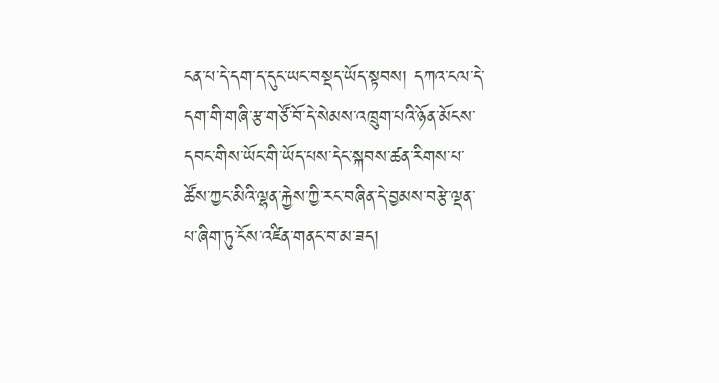ངན་པ་དེ་དག་ད་དུང་ཡང་བསྡད་ཡོད་སྟབས། དཀའ་ངལ་དེ་དག་གི་གཞི་རྩ་གཙོ་བོ་དེ་སེམས་འཁྲུག་པའི་ཉོན་མོངས་དབང་གིས་ཡོང་གི་ཡོད་པས་དེང་སྐབས་ཚན་རིགས་པ་ཚོས་ཀྱང་མིའི་ལྷན་རྐྱེས་ཀྱི་རང་བཞིན་དེ་བྱམས་བརྩེ་ལྡན་པ་ཞིག་ཏུ་ངོས་འཛིན་གནང་བ་མ་ཟད།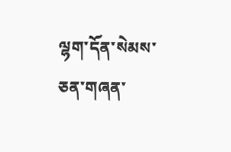ལྷག་དོན་སེམས་ཅན་གཞན་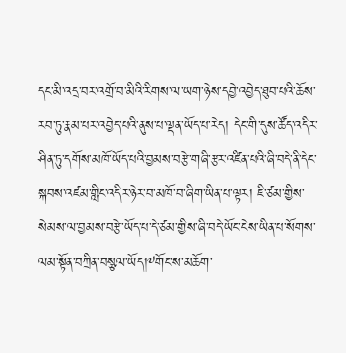དང་མི་འདྲ་བར་འགྲོ་བ་མིའི་རིགས་ལ་ཡག་ཉེས་དབྱེ་འབྱེད་ཐུབ་པའི་ཆོས་རབ་ཏུ་རྣམ་པར་འབྱེད་པའི་ནུས་པ་ལྡན་ཡོད་པ་རེད། དེང་གི་དུས་ཚོད་འདིར་ཤིན་ཏུ་དགོས་མཁོ་ཡོད་པའི་བྱམས་བརྩེ་གཞི་རྩར་འཛིན་པའི་ཞི་བདེ་ནི་དེང་སྐབས་འཛམ་གླིང་འདིར་ཉེར་བ་མཁོ་བ་ཞིག་ཡིན་པ་ལྟར། ཇི་ཙམ་གྱིས་སེམས་ལ་བྱམས་བརྩེ་ཡོད་པ་དེ་ཙམ་གྱིས་ཞི་བདེ་ཡོང་ངེས་ཡིན་པ་སོགས་ལམ་སྟོན་བཀྲིན་བསྩལ་ཡོད།༸གོང་ས་མཆོག་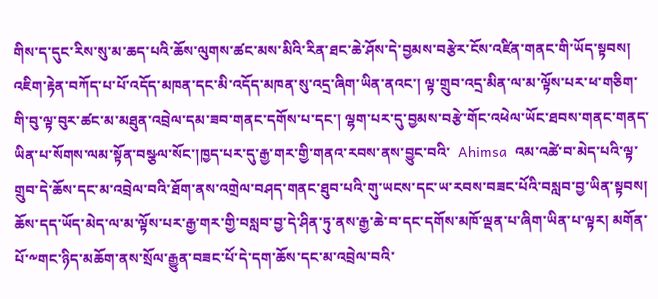གིས་ད་དུང་རིས་སུ་མ་ཆད་པའི་ཆོས་ལུགས་ཚང་མས་མིའི་རིན་ཐང་ཆེ་ཤོས་དེ་བྱམས་བརྩེར་ངོས་འཛིན་གནང་གི་ཡོད་སྟབས། འཇིག་རྟེན་བཀོད་པ་པོ་འདོད་མཁན་དང་མི་འདོད་མཁན་སུ་འདྲ་ཞིག་ཡིན་ནའང་། ལྟ་གྲུབ་འདྲ་མིན་ལ་མ་ལྟོས་པར་ཕ་གཅིག་གི་བུ་ལྟ་བུར་ཚང་མ་མཐུན་འབྲེལ་དམ་ཟབ་གནང་དགོས་པ་དང་། ལྷག་པར་དུ་བྱམས་བརྩེ་གོང་འཕེལ་ཡོང་ཐབས་གནང་གནད་ཡིན་པ་སོགས་ལམ་སྟོན་བསྩལ་སོང་།ཁྱད་པར་དུ་རྒྱ་གར་གྱི་གནའ་རབས་ནས་བྱུང་བའི་  Ahimsa  འམ་འཚེ་བ་མེད་པའི་ལྟ་གྲུབ་དེ་ཆོས་དང་མ་འབྲེལ་བའི་ཐོག་ནས་འགྲེལ་བཤད་གནང་ཐུབ་པའི་གུ་ཡངས་དང་ཡ་རབས་བཟང་པོའི་བསླབ་བྱ་ཡིན་སྟབས། ཆོས་དད་ཡོད་མེད་ལ་མ་ལྟོས་པར་རྒྱ་གར་གྱི་བསླབ་བྱ་དེ་ཤིན་ཏུ་ནས་རྒྱ་ཆེ་བ་དང་དགོས་མཁོ་ལྡན་པ་ཞིག་ཡིན་པ་ལྟར། མགོན་པོ་༸གང་ཉིད་མཆོག་ནས་སྲོལ་རྒྱུན་བཟང་པོ་དེ་དག་ཆོས་དང་མ་འབྲེལ་བའི་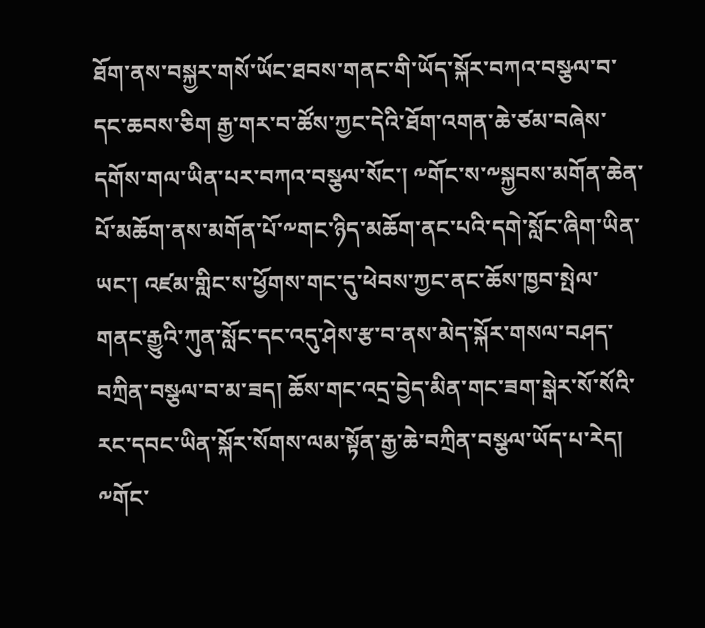ཐོག་ནས་བསྐྱར་གསོ་ཡོང་ཐབས་གནང་གི་ཡོད་སྐོར་བཀའ་བསྩལ་བ་དང་ཆབས་ཅིག རྒྱ་གར་བ་ཚོས་ཀྱང་དེའི་ཐོག་འགན་ཆེ་ཙམ་བཞེས་དགོས་གལ་ཡིན་པར་བཀའ་བསྩལ་སོང་། ༸གོང་ས་༸སྐྱབས་མགོན་ཆེན་པོ་མཆོག་ནས་མགོན་པོ་༸གང་ཉིད་མཆོག་ནང་པའི་དགེ་སློང་ཞིག་ཡིན་ཡང་། འཛམ་གླིང་ས་ཕྱོགས་གང་དུ་ཕེབས་ཀྱང་ནང་ཆོས་ཁྱབ་སྤེལ་གནང་རྒྱུའི་ཀུན་སློང་དང་འདུ་ཤེས་རྩ་བ་ནས་མེད་སྐོར་གསལ་བཤད་བཀྲིན་བསྩལ་བ་མ་ཟད། ཆོས་གང་འདྲ་བྱེད་མིན་གང་ཟག་སྒེར་སོ་སོའི་རང་དབང་ཡིན་སྐོར་སོགས་ལམ་སྟོན་རྒྱ་ཆེ་བཀྲིན་བསྩལ་ཡོད་པ་རེད།
༸གོང་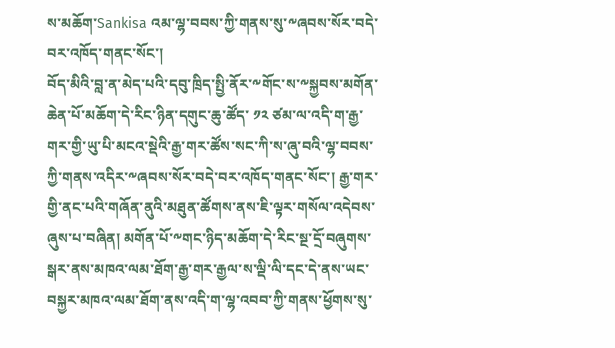ས་མཆོག་Sankisa འམ་ལྷ་བབས་ཀྱི་གནས་སུ་༸ཞབས་སོར་བདེ་བར་འཁོད་གནང་སོང་།
བོད་མིའི་བླ་ན་མེད་པའི་དབུ་ཁྲིད་སྤྱི་ནོར་༸གོང་ས་༸སྐྱབས་མགོན་ཆེན་པོ་མཆོག་དེ་རིང་ཉིན་དགུང་ཆུ་ཚོད་ ༡༢ ཙམ་ལ་འདི་ག་རྒྱ་གར་གྱི་ཡུ་པི་མངའ་སྡེའི་རྒྱ་གར་ཚོས་སང་ཀི་ས་ཞུ་བའི་ལྷ་བབས་ཀྱི་གནས་འདིར་༸ཞབས་སོར་བདེ་བར་འཁོད་གནང་སོང་། རྒྱ་གར་གྱི་ནང་པའི་གཞོན་ནུའི་མཐུན་ཚོགས་ནས་ཇི་ལྟར་གསོལ་འདེབས་ཞུས་པ་བཞིན། མགོན་པོ་༸གང་ཉིད་མཆོག་དེ་རིང་སྔ་དྲོ་བཞུགས་སྒར་ནས་མཁའ་ལམ་ཐོག་རྒྱ་གར་རྒྱལ་ས་ལྡི་ལི་དང་དེ་ནས་ཡང་བསྐྱར་མཁའ་ལམ་ཐོག་ནས་འདི་ག་ལྷ་འབབ་ཀྱི་གནས་ཕྱོགས་སུ་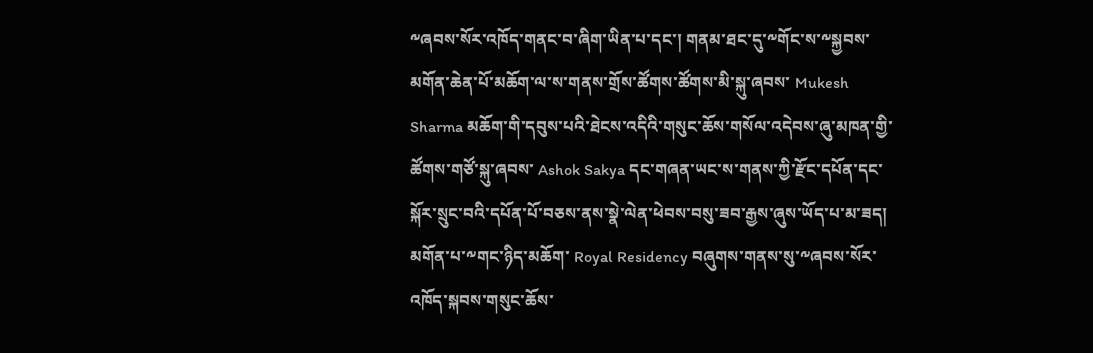༸ཞབས་སོར་འཁོད་གནང་བ་ཞིག་ཡིན་པ་དང་། གནམ་ཐང་དུ་༸གོང་ས་༸སྐྱབས་མགོན་ཆེན་པོ་མཆོག་ལ་ས་གནས་གྲོས་ཚོགས་ཚོགས་མི་སྐུ་ཞབས་ Mukesh Sharma མཆོག་གི་དབུས་པའི་ཐེངས་འདིའི་གསུང་ཆོས་གསོལ་འདེབས་ཞུ་མཁན་གྱི་ཚོགས་གཙོ་སྐུ་ཞབས་ Ashok Sakya དང་གཞན་ཡང་ས་གནས་ཀྱི་རྫོང་དཔོན་དང་སྐོར་སྲུང་བའི་དཔོན་པོ་བཅས་ནས་སྣེ་ལེན་ཕེབས་བསུ་ཟབ་རྒྱས་ཞུས་ཡོད་པ་མ་ཟད། མགོན་པ་༸གང་ཉིད་མཆོག་ Royal Residency བཞུགས་གནས་སུ་༸ཞབས་སོར་འཁོད་སྐབས་གསུང་ཆོས་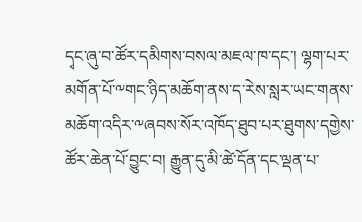དྭང་ཞུ་བ་ཚོར་དམིགས་བསལ་མཇལ་ཁ་དང་། ལྷག་པར་མགོན་པོ་༸གང་ཉིད་མཆོག་ནས་ད་རེས་སླར་ཡང་གནས་མཆོག་འདིར་༸ཞབས་སོར་འཁོད་ཐུབ་པར་ཐུགས་དགྱེས་ཚོར་ཆེན་པོ་བྱུང་བ། རྒྱུན་དུ་མི་ཚེ་དོན་དང་ལྡན་པ་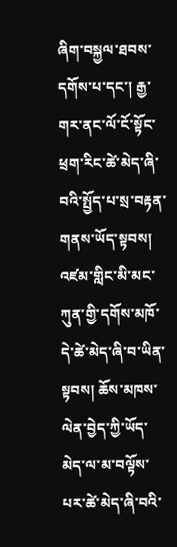ཞིག་བསྐྱལ་ཐབས་དགོས་པ་དང་། རྒྱ་གར་ནང་ལོ་ངོ་སྟོང་ཕྲག་རིང་ཚེ་མེད་ཞི་བའི་སྤྱོད་པ་སྲ་བརྟན་གནས་ཡོད་སྟབས། འཛམ་གླིང་མི་མང་ཀུན་གྱི་དགོས་མཁོ་དེ་ཚེ་མེད་ཞི་བ་ཡིན་སྟབས། ཆོས་མཁས་ལེན་བྱེད་ཀྱི་ཡོད་མེད་ལ་མ་བལྟོས་པར་ཚེ་མེད་ཞི་བའི་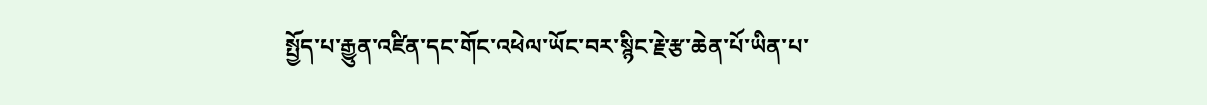སྤྱོད་པ་རྒྱུན་འཛིན་དང་གོང་འཕེལ་ཡོང་བར་སྙིང་རྗེ་རྩ་ཆེན་པོ་ཡིན་པ་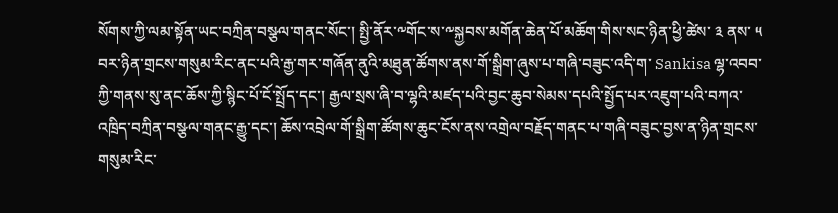སོགས་ཀྱི་ལམ་སྟོན་ཡང་བཀྲིན་བསྩལ་གནང་སོང་། སྤྱི་ནོར་༸གོང་ས་༸སྐྱབས་མགོན་ཆེན་པོ་མཆོག་གིས་སང་ཉིན་ཕྱི་ཚེས་ ༣ ནས་ ༥ བར་ཉིན་གྲངས་གསུམ་རིང་ནང་པའི་རྒྱ་གར་གཞོན་ནུའི་མཐུན་ཚོགས་ནས་གོ་སྒྲིག་ཞུས་པ་གཞི་བཟུང་འདི་ག་ Sankisa ལྷ་འབབ་ཀྱི་གནས་སུ་ནང་ཆོས་ཀྱི་སྙིང་པོ་ངོ་སྤྲོད་དང་། རྒྱལ་སྲས་ཞི་བ་ལྷའི་མཛད་པའི་བྱང་ཆུབ་སེམས་དཔའི་སྤྱོད་པར་འཇུག་པའི་བཀའ་འཁྲིད་བཀྲིན་བསྩལ་གནང་རྒྱུ་དང་། ཆོས་འབྲེལ་གོ་སྒྲིག་ཚོགས་ཆུང་ངོས་ནས་འགྲེལ་བརྗོད་གནང་པ་གཞི་བཟུང་བྱས་ན་ཉིན་གྲངས་གསུམ་རིང་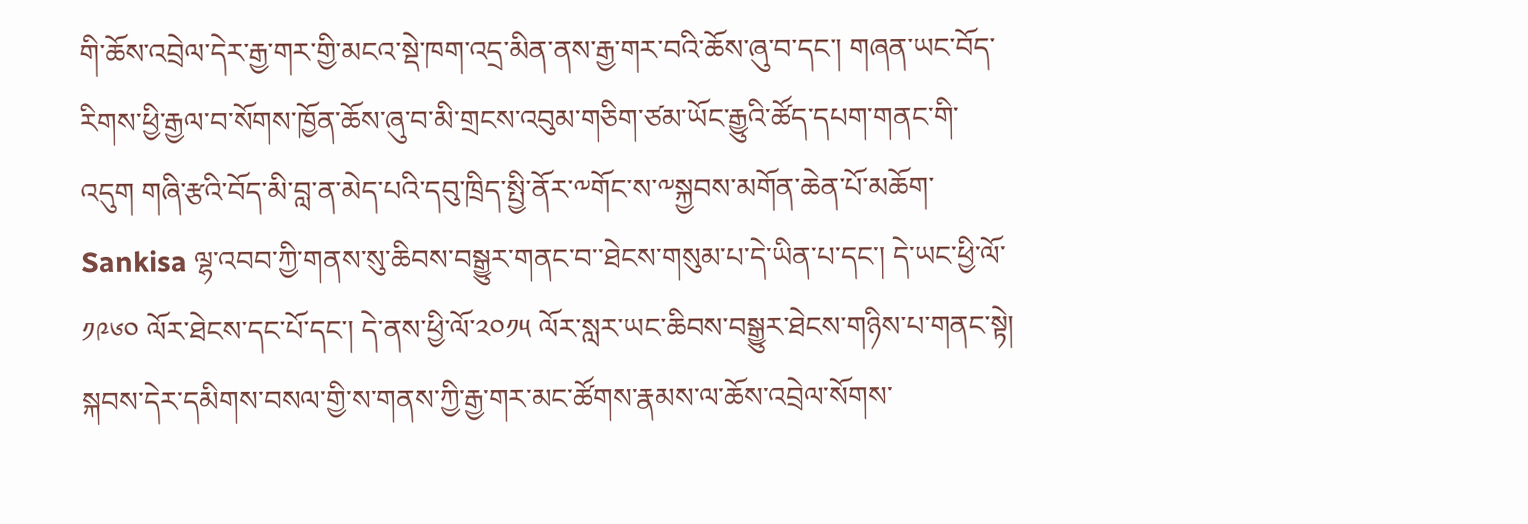གི་ཆོས་འབྲེལ་དེར་རྒྱ་གར་གྱི་མངའ་སྡེ་ཁག་འདྲ་མིན་ནས་རྒྱ་གར་བའི་ཆོས་ཞུ་བ་དང་། གཞན་ཡང་བོད་རིགས་ཕྱི་རྒྱལ་བ་སོགས་ཁྱོན་ཆོས་ཞུ་བ་མི་གྲངས་འབུམ་གཅིག་ཙམ་ཡོང་རྒྱུའི་ཚོད་དཔག་གནང་གི་འདུག གཞི་རྩའི་བོད་མི་བླ་ན་མེད་པའི་དབུ་ཁྲིད་སྤྱི་ནོར་༸གོང་ས་༸སྐྱབས་མགོན་ཆེན་པོ་མཆོག་ Sankisa ལྷ་འབབ་ཀྱི་གནས་སུ་ཆིབས་བསྒྱུར་གནང་བ་་ཐེངས་གསུམ་པ་དེ་ཡིན་པ་དང་། དེ་ཡང་ཕྱི་ལོ་ ༡༩༦༠ ལོར་ཐེངས་དང་པོ་དང་། དེ་ནས་ཕྱི་ལོ་༢༠༡༥ ལོར་སླར་ཡང་ཆིབས་བསྒྱུར་ཐེངས་གཉིས་པ་གནང་སྟེ། སྐབས་དེར་དམིགས་བསལ་གྱི་ས་གནས་ཀྱི་རྒྱ་གར་མང་ཚོགས་རྣམས་ལ་ཆོས་འབྲེལ་སོགས་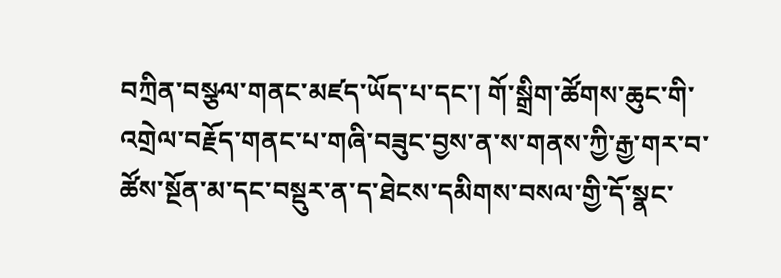བཀྲིན་བསྩལ་གནང་མཛད་ཡོད་པ་དང་། གོ་སྒྲིག་ཚོགས་ཆུང་གི་འགྲེལ་བརྗོད་གནང་པ་གཞི་བཟུང་བྱས་ན་ས་གནས་ཀྱི་རྒྱ་གར་བ་ཚོས་སྔོན་མ་དང་བསྡུར་ན་ད་ཐེངས་དམིགས་བསལ་གྱི་དོ་སྣང་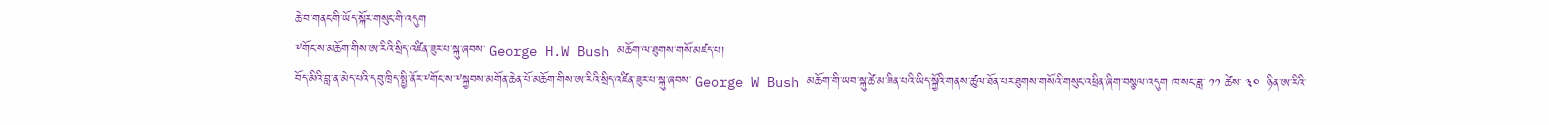ཆེ་བ་གནང་གི་ཡོད་སྐོར་གསུང་གི་འདུག
༸གོང་ས་མཆོག་གིས་ཨ་རིའི་སྲིད་འཛིན་ཟུར་པ་སྐུ་ཞབས་ George H.W Bush མཆོག་ལ་ཐུགས་གསོ་མཛད་པ།
བོད་མིའི་བླ་ན་མེད་པའི་དབུ་ཁྲིད་སྤྱི་ནོར་༸གོང་ས་༸སྐྱབས་མགོན་ཆེན་པོ་མཆོག་གིས་ཨ་རིའི་སྲིད་འཛིན་ཟུར་པ་སྐུ་ཞབས་ George W Bush མཆོག་གི་ཡབ་སྐུ་ཚེ་མ་ཟིན་པའི་ཡིད་སྐྱོའི་གནས་ཚུལ་ཐོན་པར་ཐུགས་གསོའི་གསུང་འཕྲིན་ཞིག་བསྩལ་འདུག ཁ་སང་ཟླ་ ༡༡ ཚེས་ ༣༠  ཉིན་ཨ་རིའི་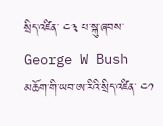སྲིད་འཛིན་ ༤༣ པ་སྐུ་ཞབས་ George W Bush མཆོག་གི་ཡབ་ཨ་རིའི་སྲིད་འཛིན་ ༤༡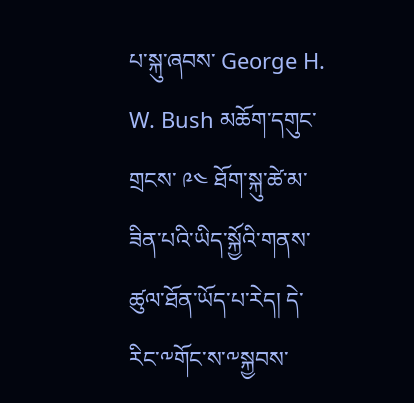པ་སྐུ་ཞབས་ George H. W. Bush མཆོག་དགུང་གྲངས་ ༩༤ ཐོག་སྐུ་ཚེ་མ་ཟིན་པའི་ཡིད་སྐྱོའི་གནས་ཚུལ་ཐོན་ཡོད་པ་རེད། དེ་རིང་༸གོང་ས་༸སྐྱབས་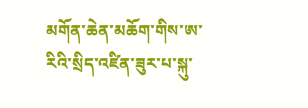མགོན་ཆེན་མཆོག་གིས་ཨ་རིའི་སྲིད་འཛིན་ཟུར་པ་སྐུ་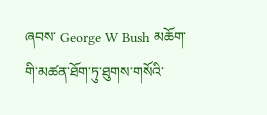ཞབས་ George W Bush མཆོག་གི་མཚན་ཐོག་ཏུ་ཐུགས་གསོའི་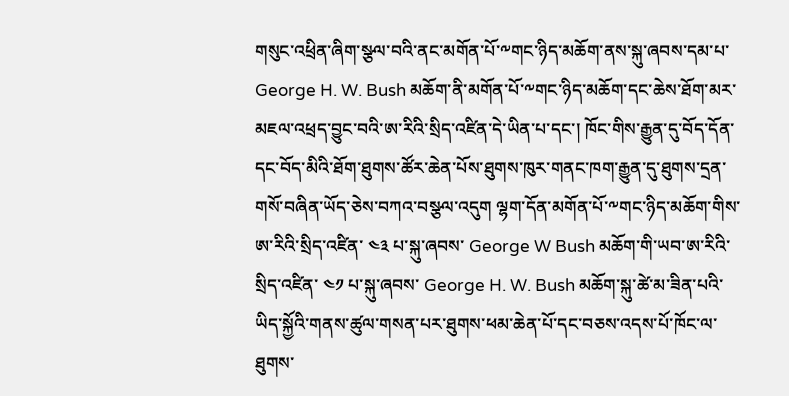གསུང་འཕྲིན་ཞིག་སྩལ་བའི་ནང་མགོན་པོ་༸གང་ཉིད་མཆོག་ནས་སྐུ་ཞབས་དམ་པ་ George H. W. Bush མཆོག་ནི་མགོན་པོ་༸གང་ཉིད་མཆོག་དང་ཆེས་ཐོག་མར་མཇལ་འཕྲད་བྱུང་བའི་ཨ་རིའི་སྲིད་འཛིན་དེ་ཡིན་པ་དང་། ཁོང་གིས་རྒྱུན་དུ་བོད་དོན་དང་བོད་མིའི་ཐོག་ཐུགས་ཚོར་ཆེན་པོས་ཐུགས་ཁུར་གནང་ཁག་རྒྱུན་དུ་ཐུགས་དྲན་གསོ་བཞིན་ཡོད་ཅེས་བཀའ་བསྩལ་འདུག ལྷག་དོན་མགོན་པོ་༸གང་ཉིད་མཆོག་གིས་ཨ་རིའི་སྲིད་འཛིན་ ༤༣ པ་སྐུ་ཞབས་ George W Bush མཆོག་གི་ཡབ་ཨ་རིའི་སྲིད་འཛིན་ ༤༡ པ་སྐུ་ཞབས་ George H. W. Bush མཆོག་སྐུ་ཚེ་མ་ཟིན་པའི་ཡིད་སྐྱོའི་གནས་ཚུལ་གསན་པར་ཐུགས་ཕམ་ཆེན་པོ་དང་བཅས་འདས་པོ་ཁོང་ལ་ཐུགས་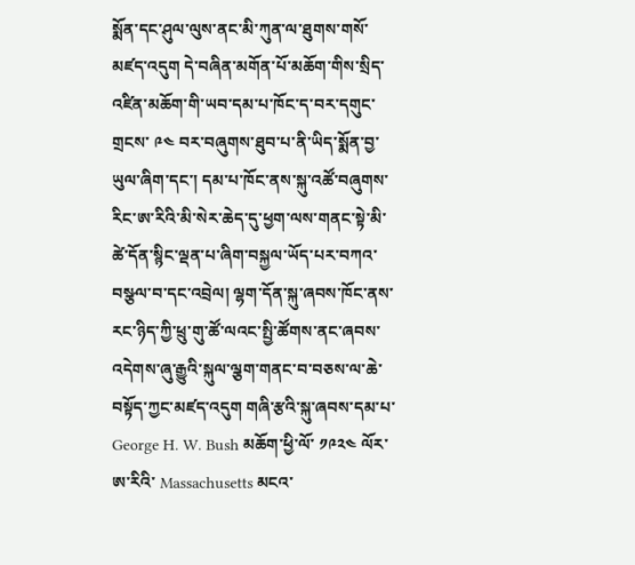སྨོན་དང་ཤུལ་ལུས་ནང་མི་ཀུན་ལ་ཐུགས་གསོ་མཛད་འདུག དེ་བཞིན་མགོན་པོ་མཆོག་གིས་སྲིད་འཛིན་མཆོག་གི་ཡབ་དམ་པ་ཁོང་ད་བར་དགུང་གྲངས་ ༩༤ བར་བཞུགས་ཐུབ་པ་ནི་ཡིད་སྨོན་བྱ་ཡུལ་ཞིག་དང་། དམ་པ་ཁོང་ནས་སྐུ་འཚོ་བཞུགས་རིང་ཨ་རིའི་མི་སེར་ཆེད་དུ་ཕྱག་ལས་གནང་སྟེ་མི་ཚེ་དོན་སྙིང་ལྡན་པ་ཞིག་བསྐྱལ་ཡོད་པར་བཀའ་བསྩལ་བ་དང་འབྲེལ། ལྷག་དོན་སྐུ་ཞབས་ཁོང་ནས་རང་ཉིད་ཀྱི་ཕྲུ་གུ་ཚོ་ལའང་སྤྱི་ཚོགས་ནང་ཞབས་འདེགས་ཞུ་རྒྱུའི་སྐུལ་ལྕག་གནང་བ་བཅས་ལ་ཆེ་བསྟོད་ཀྱང་མཛད་འདུག གཞི་རྩའི་སྐུ་ཞབས་དམ་པ་ George H. W. Bush མཆོག་ཕྱི་ལོ་ ༡༩༢༤ ལོར་ཨ་རིའི་ Massachusetts མངའ་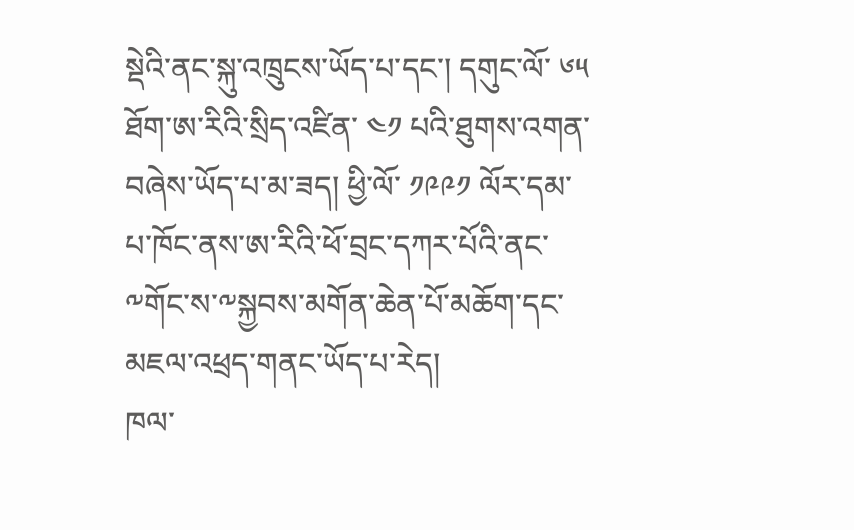སྡེའི་ནང་སྐུ་འཁྲུངས་ཡོད་པ་དང་། དགུང་ལོ་ ༦༥ ཐོག་ཨ་རིའི་སྲིད་འཛིན་ ༤༡ པའི་ཐུགས་འགན་བཞེས་ཡོད་པ་མ་ཟད། ཕྱི་ལོ་ ༡༩༩༡ ལོར་དམ་པ་ཁོང་ནས་ཨ་རིའི་ཕོ་བྲང་དཀར་པོའི་ནང་༸གོང་ས་༸སྐྱབས་མགོན་ཆེན་པོ་མཆོག་དང་མཇལ་འཕྲད་གནང་ཡོད་པ་རེད།
ཁལ་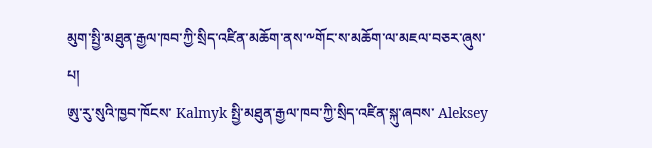མུག་སྤྱི་མཐུན་རྒྱལ་ཁབ་ཀྱི་སྲིད་འཛིན་མཆོག་ནས་༸གོང་ས་མཆོག་ལ་མཇལ་བཅར་ཞུས་པ།
ཨུ་རུ་སུའི་ཁྱབ་ཁོངས་ Kalmyk སྤྱི་མཐུན་རྒྱལ་ཁབ་ཀྱི་སྲིད་འཛིན་སྐུ་ཞབས་ Aleksey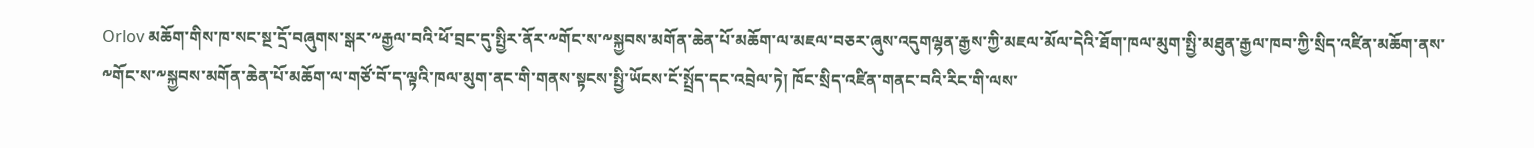Orlov མཆོག་གིས་ཁ་སང་སྔ་དྲོ་བཞུགས་སྒར་༸རྒྱལ་བའི་ཕོ་བྲང་དུ་སྤྱིར་ནོར་༸གོང་ས་༸སྐྱབས་མགོན་ཆེན་པོ་མཆོག་ལ་མཇལ་བཅར་ཞུས་འདུགལྷན་རྒྱས་ཀྱི་མཇལ་མོལ་དེའི་ཐོག་ཁལ་མུག་སྤྱི་མཐུན་རྒྱལ་ཁབ་ཀྱི་སྲིད་འཛིན་མཆོག་ནས་༸གོང་ས་༸སྐྱབས་མགོན་ཆེན་པོ་མཆོག་ལ་གཙོ་བོ་ད་ལྟའི་ཁལ་མུག་ནང་གི་གནས་སྟངས་སྤྱི་ཡོངས་ངོ་སྤྲོད་དང་འབྲེལ་ཏེ། ཁོང་སྲིད་འཛིན་གནང་བའི་རིང་གི་ལས་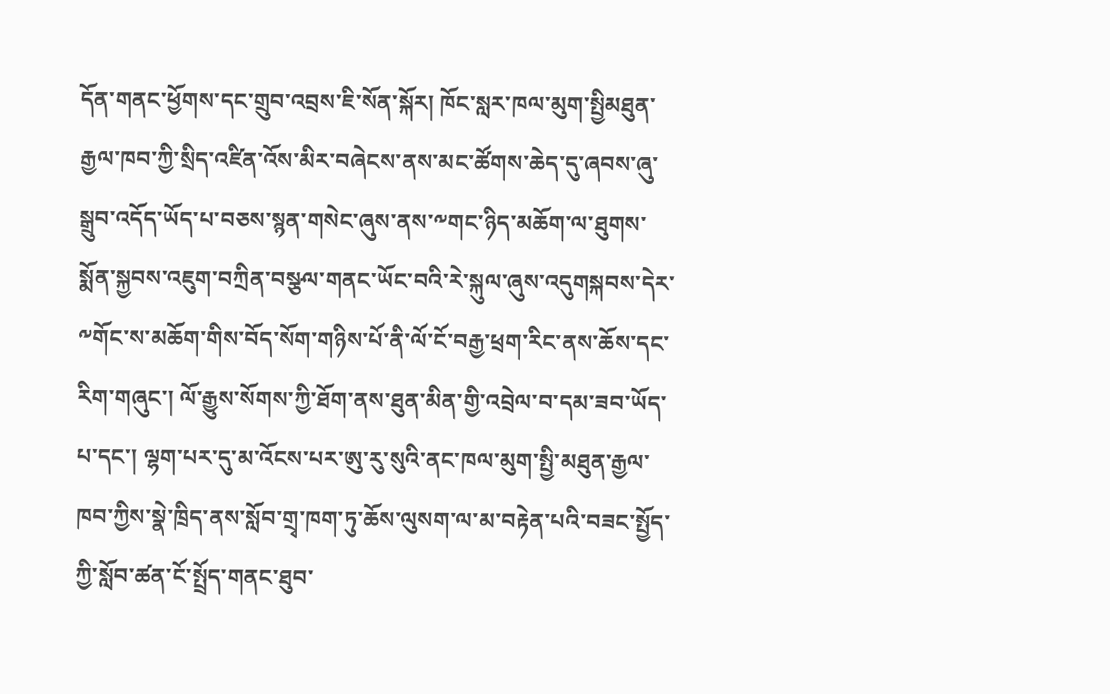དོན་གནང་ཕྱོགས་དང་གྲུབ་འབྲས་ཇི་སོན་སྐོར། ཁོང་སླར་ཁལ་མུག་སྤྱིམཐུན་རྒྱལ་ཁབ་ཀྱི་སྲིད་འཛིན་འོས་མིར་བཞེངས་ནས་མང་ཚོགས་ཆེད་དུ་ཞབས་ཞུ་སྒྲུབ་འདོད་ཡོད་པ་བཅས་སྙན་གསེང་ཞུས་ནས་༸གང་ཉིད་མཆོག་ལ་ཐུགས་སྨོན་སྐྱབས་འཇུག་བཀྲིན་བསྩལ་གནང་ཡོང་བའི་རེ་སྐུལ་ཞུས་འདུགསྐབས་དེར་༸གོང་ས་མཆོག་གིས་བོད་སོག་གཉིས་པོ་ནི་ལོ་ངོ་བརྒྱ་ཕྲག་རིང་ནས་ཆོས་དང་རིག་གཞུང་། ལོ་རྒྱུས་སོགས་ཀྱི་ཐོག་ནས་ཐུན་མིན་གྱི་འབྲེལ་བ་དམ་ཟབ་ཡོད་པ་དང་། ལྷག་པར་དུ་མ་འོངས་པར་ཨུ་རུ་སུའི་ནང་ཁལ་མུག་སྤྱི་མཐུན་རྒྱལ་ཁབ་ཀྱིས་སྣེ་ཁྲིད་ནས་སློབ་གྲྭ་ཁག་ཏུ་ཆོས་ལུསག་ལ་མ་བརྟེན་པའི་བཟང་སྤྱོད་ཀྱི་སློབ་ཚན་ངོ་སྤྲོད་གནང་ཐུབ་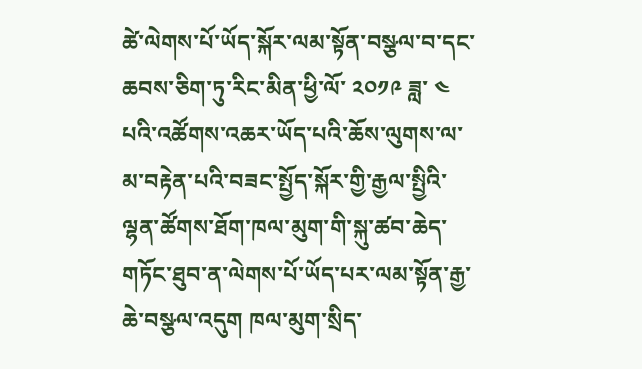ཚེ་ལེགས་པོ་ཡོད་སྐོར་ལམ་སྟོན་བསྩལ་བ་དང་ཆབས་ཅིག་ཏུ་རིང་མིན་ཕྱི་ལོ་ ༢༠༡༩ ཟླ་ ༤ པའི་འཚོགས་འཆར་ཡོད་པའི་ཆོས་ལུགས་ལ་མ་བརྟེན་པའི་བཟང་སྤྱོད་སྐོར་གྱི་རྒྱལ་སྤྱིའི་ལྷན་ཚོགས་ཐོག་ཁལ་མུག་གི་སྐུ་ཚབ་ཆེད་གཏོང་ཐུབ་ན་ལེགས་པོ་ཡོད་པར་ལམ་སྟོན་རྒྱ་ཆེ་བསྩལ་འདུག ཁལ་མུག་སྲིད་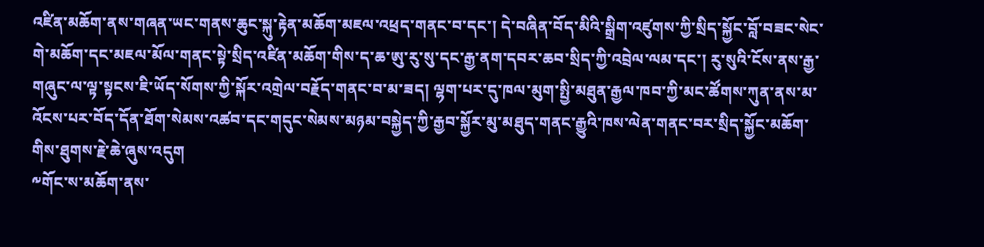འཛིན་མཆོག་ནས་གཞན་ཡང་གནས་ཆུང་སྐུ་རྟེན་མཆོག་མཇལ་འཕྲད་གནང་བ་དང་། དེ་བཞིན་བོད་མིའི་སྒྲིག་འཛུགས་ཀྱི་སྲིད་སྐྱོང་བློ་བཟང་སེང་གེ་མཆོག་དང་མཇལ་མོལ་གནང་སྟེ་སྲིད་འཛིན་མཆོག་གིས་ད་ཆ་ཨུ་རུ་སུ་དང་རྒྱ་ནག་དབར་ཆབ་སྲིད་ཀྱི་འབྲེལ་ལམ་དང་། རུ་སུའི་ངོས་ནས་རྒྱ་གཞུང་ལ་ལྟ་སྟངས་ཇི་ཡོད་སོགས་ཀྱི་སྐོར་འགྲེལ་བརྗོད་གནང་བ་མ་ཟད། ལྷག་པར་དུ་ཁལ་མུག་སྤྱི་མཐུན་རྒྱལ་ཁབ་ཀྱི་མང་ཚོགས་ཀུན་ནས་མ་འོངས་པར་བོད་དོན་ཐོག་སེམས་འཚབ་དང་གདུང་སེམས་མཉམ་བསྐྱེད་ཀྱི་རྒྱབ་སྐྱོར་མུ་མཐུད་གནང་རྒྱུའི་ཁས་ལེན་གནང་བར་སྲིད་སྐྱོང་མཆོག་གིས་ཐུགས་རྗེ་ཆེ་ཞུས་འདུག
༸གོང་ས་མཆོག་ནས་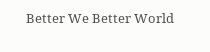Better We Better World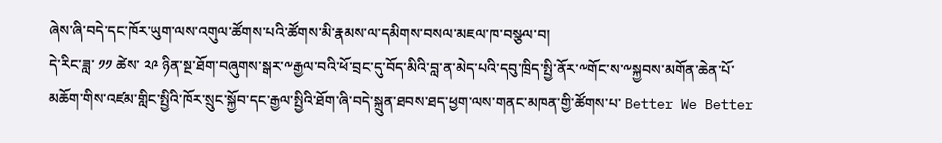ཞེས་ཞི་བདེ་དང་ཁོར་ཡུག་ལས་འགུལ་ཚོགས་པའི་ཚོགས་མི་རྣམས་ལ་དམིགས་བསལ་མཇལ་ཁ་བསྩལ་བ།
དེ་རིང་ཟླ་ ༡༡ ཚེས་ ༢༩ ཉིན་སྔ་ཐོག་བཞུགས་སྒར་༸རྒྱལ་བའི་ཕོ་བྲང་དུ་བོད་མིའི་བླ་ན་མེད་པའི་དབུ་ཁྲིད་སྤྱི་ནོར་༸གོང་ས་༸སྐྱབས་མགོན་ཆེན་པོ་མཆོག་གིས་འཛམ་གླིང་སྤྱིའི་ཁོར་སྲུང་སྐྱོབ་དང་རྒྱལ་སྤྱིའི་ཐོག་ཞི་བདེ་སྐྲུན་ཐབས་ཐད་ཕྱག་ལས་གནང་མཁན་གྱི་ཚོགས་པ་ Better We Better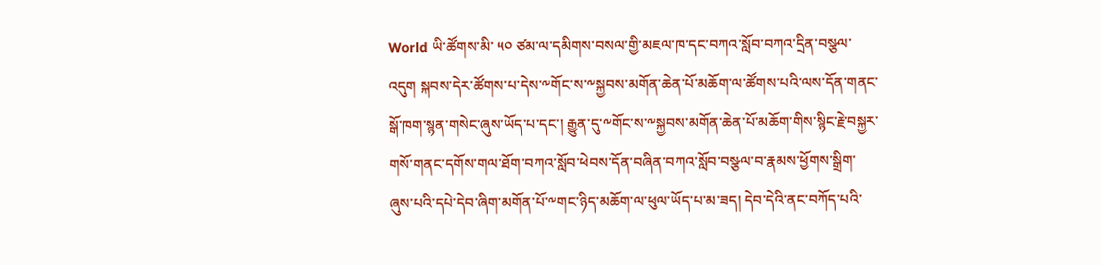World ཡི་ཚོགས་མི་ ༥༠ ཙམ་ལ་དམིགས་བསལ་གྱི་མཇལ་ཁ་དང་བཀའ་སློབ་བཀའ་དྲིན་བསྩལ་འདུག སྐབས་དེར་ཚོགས་པ་དེས་༸གོང་ས་༸སྐྱབས་མགོན་ཆེན་པོ་མཆོག་ལ་ཚོགས་པའི་ལས་དོན་གནང་སྒོ་ཁག་སྙན་གསེང་ཞུས་ཡོད་པ་དང་། རྒྱུན་དུ་༸གོང་ས་༸སྐྱབས་མགོན་ཆེན་པོ་མཆོག་གིས་སྙིང་རྗེ་བསྐྱར་གསོ་གནང་དགོས་གལ་ཐོག་བཀའ་སློབ་ཕེབས་དོན་བཞིན་བཀའ་སློབ་བསྩལ་བ་རྣམས་ཕྱོགས་སྒྲིག་ཞུས་པའི་དཔེ་དེབ་ཞིག་མགོན་པོ་༸གང་ཉིད་མཆོག་ལ་ཕུལ་ཡོད་པ་མ་ཟད། དེབ་དེའི་ནང་བཀོད་པའི་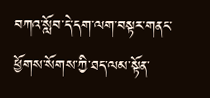བཀའ་སློབ་དེ་དག་ལག་བསྟར་གནང་ཕྱོགས་སོགས་ཀྱི་ཐད་ལམ་སྟོན་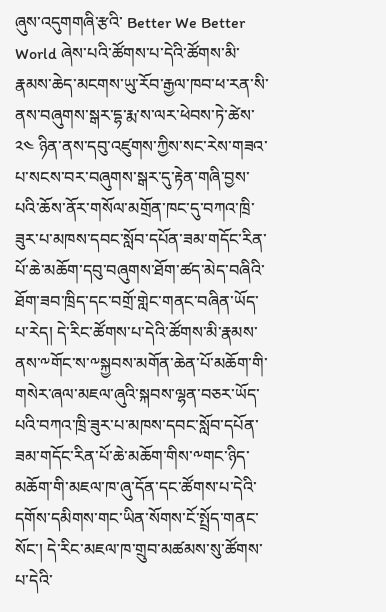ཞུས་འདུགགཞི་རྩའི་ Better We Better World ཞེས་པའི་ཚོགས་པ་དེའི་ཚོགས་མི་རྣམས་ཆེད་མངགས་ཡུ་རོབ་རྒྱལ་ཁབ་ཕ་རན་སི་ནས་བཞུགས་སྒར་དྷ་རྨ་ས་ལར་ཕེབས་ཏེ་ཚེས་ ༢༤ ཉིན་ནས་དབུ་འཛུགས་ཀྱིས་སང་རེས་གཟའ་པ་སངས་བར་བཞུགས་སྒར་དུ་རྟེན་གཞི་བྱས་པའི་ཆོས་ནོར་གསོལ་མགྲོན་ཁང་དུ་བཀའ་ཁྲི་ཟུར་པ་མཁས་དབང་སློབ་དཔོན་ཟམ་གདོང་རིན་པོ་ཆེ་མཆོག་དབུ་བཞུགས་ཐོག་ཚད་མེད་བཞིའི་ཐོག་ཟབ་ཁྲིད་དང་བགྲོ་གླེང་གནང་བཞིན་ཡོད་པ་རེད། དེ་རིང་ཚོགས་པ་དེའི་ཚོགས་མི་རྣམས་ནས་༸གོང་ས་༸སྐྱབས་མགོན་ཆེན་པོ་མཆོག་གི་གསེར་ཞལ་མཇལ་ཞུའི་སྐབས་ལྷན་བཅར་ཡོད་པའི་བཀའ་ཁྲི་ཟུར་པ་མཁས་དབང་སློབ་དཔོན་ཟམ་གདོང་རིན་པོ་ཆེ་མཆོག་གིས་༸གང་ཉིད་མཆོག་གི་མཇལ་ཁ་ཞུ་དོན་དང་ཚོགས་པ་དེའི་དགོས་དམིགས་གང་ཡིན་སོགས་ངོ་སྤྲོད་གནང་སོང་། དེ་རིང་མཇལ་ཁ་གྲུབ་མཚམས་སུ་ཚོགས་པ་དེའི་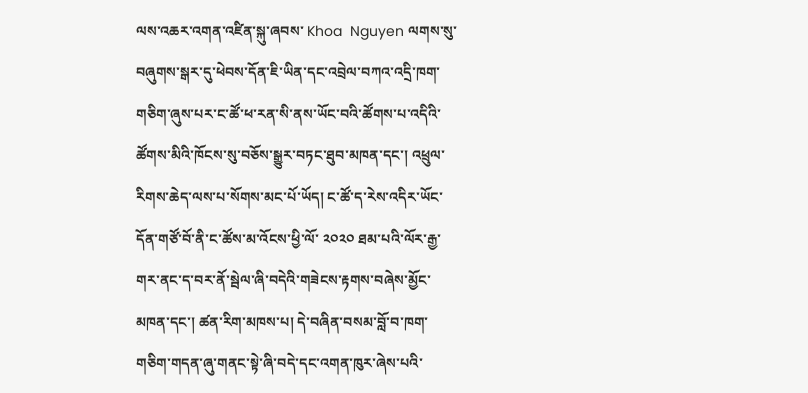ལས་འཆར་འགན་འཛིན་སྐུ་ཞབས་ Khoa  Nguyen ལགས་སུ་བཞུགས་སྒར་དུ་ཕེབས་དོན་ཇི་ཡིན་དང་འབྲེལ་བཀའ་འདྲི་ཁག་གཅིག་ཞུས་པར་ང་ཚོ་ཕ་རན་སི་ནས་ཡོང་བའི་ཚོགས་པ་འདིའི་ཚོགས་མིའི་ཁོངས་སུ་བཅོས་སྒྱུར་བཏང་ཐུབ་མཁན་དང་། འཕྲུལ་རིགས་ཆེད་ལས་པ་སོགས་མང་པོ་ཡོད། ང་ཚོ་ད་རེས་འདིར་ཡོང་དོན་གཙོ་བོ་ནི་ང་ཚོས་མ་འོངས་ཕྱི་ལོ་ ༢༠༢༠ ཐམ་པའི་ལོར་རྒྱ་གར་ནང་ད་བར་ནོ་སྦེལ་ཞི་བདེའི་གཟེངས་རྟགས་བཞེས་མྱོང་མཁན་དང་། ཚན་རིག་མཁས་པ། དེ་བཞིན་བསམ་བློ་བ་ཁག་གཅིག་གདན་ཞུ་གནང་སྟེ་ཞི་བདེ་དང་འགན་ཁུར་ཞེས་པའི་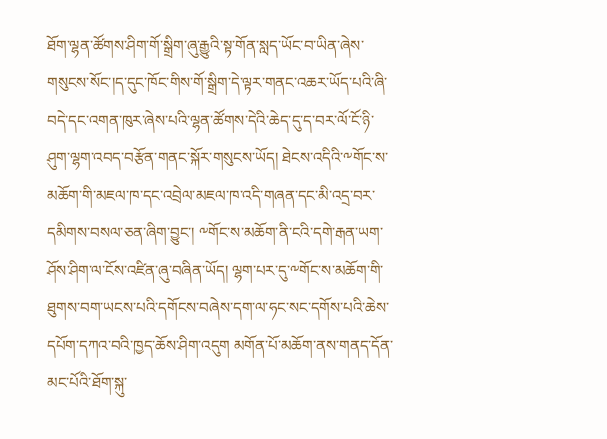ཐོག་ལྷན་ཚོགས་ཤིག་གོ་སྒྲིག་ཞུ་རྒྱུའི་སྟ་གོན་སླད་ཡོང་བ་ཡིན་ཞེས་གསུངས་སོང་།ད་དུང་ཁོང་གིས་གོ་སྒྲིག་དེ་ལྟར་གནང་འཆར་ཡོད་པའི་ཞི་བདེ་དང་འགན་ཁུར་ཞེས་པའི་ལྷན་ཚོགས་དེའི་ཆེད་དུ་ད་བར་ལོ་ངོ་ཉི་ཤུག་ལྷག་འབད་བརྩོན་གནང་སྐོར་གསུངས་ཡོད། ཐེངས་འདིའི་༸གོང་ས་མཆོག་གི་མཇལ་ཁ་དང་འབྲེལ་མཇལ་ཁ་འདི་གཞན་དང་མི་འདྲ་བར་དམིགས་བསལ་ཅན་ཞིག་བྱུང་། ༸གོང་ས་མཆོག་ནི་ངའི་དགེ་རྒན་ཡག་ཤོས་ཤིག་ལ་ངོས་འཛིན་ཞུ་བཞིན་ཡོད། ལྷག་པར་དུ་༸གོང་ས་མཆོག་གི་ཐུགས་བག་ཡངས་པའི་དགོངས་བཞེས་དག་ལ་ཧང་སང་དགོས་པའི་ཆེས་དཔོག་དཀའ་བའི་ཁྱད་ཆོས་ཤིག་འདུག མགོན་པོ་མཆོག་ནས་གནད་དོན་མང་པོའི་ཐོག་སྐུ་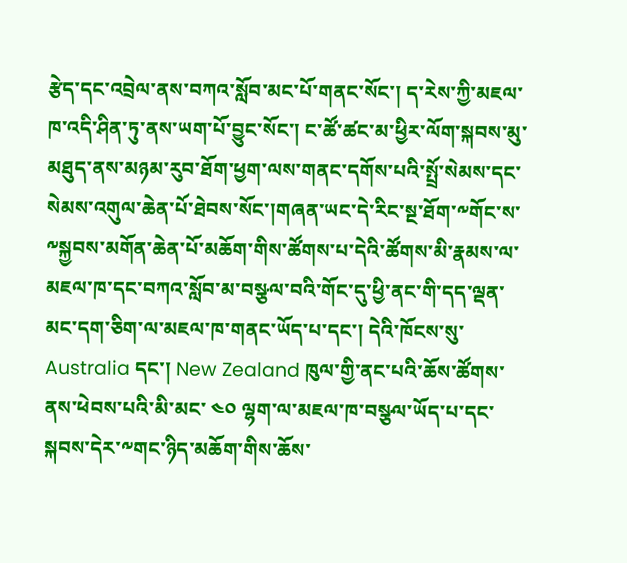རྩེད་དང་འབྲེལ་ནས་བཀའ་སློབ་མང་པོ་གནང་སོང་། ད་རེས་ཀྱི་མཇལ་ཁ་འདི་ཤིན་ཏུ་ནས་ཡག་པོ་བྱུང་སོང་། ང་ཚོ་ཚང་མ་ཕྱིར་ལོག་སྐབས་མུ་མཐུད་ནས་མཉམ་རུབ་ཐོག་ཕྱག་ལས་གནང་དགོས་པའི་སྤྲོ་སེམས་དང་སེམས་འགུལ་ཆེན་པོ་ཐེབས་སོང་།གཞན་ཡང་དེ་རིང་སྔ་ཐོག་༸གོང་ས་༸སྐྱབས་མགོན་ཆེན་པོ་མཆོག་གིས་ཚོགས་པ་དེའི་ཚོགས་མི་རྣམས་ལ་མཇལ་ཁ་དང་བཀའ་སློབ་མ་བསྩལ་བའི་གོང་དུ་ཕྱི་ནང་གི་དད་ལྡན་མང་དག་ཅིག་ལ་མཇལ་ཁ་གནང་ཡོད་པ་དང་། དེའི་ཁོངས་སུ་ Australia དང་། New Zealand ཁུལ་གྱི་ནང་པའི་ཆོས་ཚོགས་ནས་ཕེབས་པའི་མི་མང་ ༤༠ ལྷག་ལ་མཇལ་ཁ་བསྩལ་ཡོད་པ་དང་སྐབས་དེར་༸གང་ཉིད་མཆོག་གིས་ཆོས་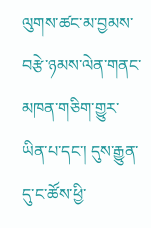ལུགས་ཚང་མ་བྱམས་བརྩེ་ཉམས་ལེན་གནང་མཁན་གཅིག་གྱུར་ཡིན་པ་དང་། དུས་རྒྱུན་དུ་ང་ཚོས་ཕྱི་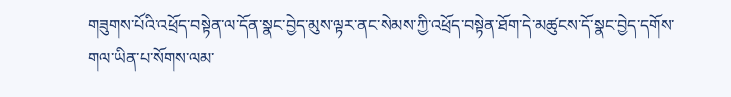གཟུགས་པོའི་འཕྲོད་བསྟེན་ལ་དོན་སྣང་བྱེད་མུས་ལྟར་ནང་སེམས་ཀྱི་འཕྲོད་བསྟེན་ཐོག་དེ་མཚུངས་དོ་སྣང་བྱེད་དགོས་གལ་ཡིན་པ་སོགས་ལམ་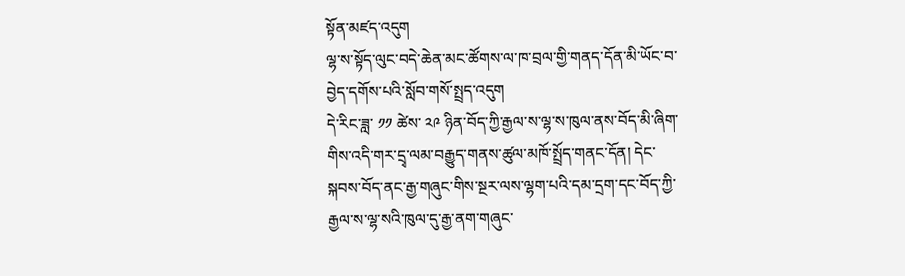སྟོན་མཛད་འདུག
ལྷ་ས་སྟོད་ལུང་བདེ་ཆེན་མང་ཚོགས་ལ་ཁ་བྲལ་གྱི་གནད་དོན་མི་ཡོང་བ་བྱེད་དགོས་པའི་སློབ་གསོ་སྤྲད་འདུག
དེ་རིང་ཟླ་ ༡༡ ཚེས་ ༢༩ ཉིན་བོད་ཀྱི་རྒྱལ་ས་ལྷ་ས་ཁུལ་ནས་བོད་མི་ཞིག་གིས་འདི་གར་དྲྭ་ལམ་བརྒྱུད་གནས་ཚུལ་མཁོ་སྤྲོད་གནང་དོན། དེང་སྐབས་བོད་ནང་རྒྱ་གཞུང་གིས་སྔར་ལས་ལྷག་པའི་དམ་དྲག་དང་བོད་ཀྱི་རྒྱལ་ས་ལྷ་སའི་ཁུལ་དུ་རྒྱ་ནག་གཞུང་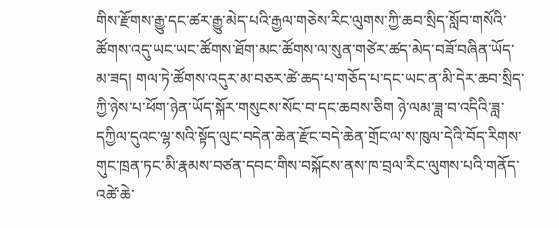གིས་རྫོགས་རྒྱུ་དང་ཚར་རྒྱུ་མེད་པའི་རྒྱལ་གཅེས་རིང་ལུགས་ཀྱི་ཆབ་སྲིད་སློབ་གསོའི་ཚོགས་འདུ་ཡང་ཡང་ཚོགས་ཐོག་མང་ཚོགས་ལ་སུན་གཙེར་ཚད་མེད་བཟོ་བཞིན་ཡོད་མ་ཟད། གལ་ཏེ་ཚོགས་འདུར་མ་བཅར་ཚེ་ཆད་པ་གཅོད་པ་དང་ཡང་ན་མི་དེར་ཆབ་སྲིད་ཀྱི་ཉེས་པ་ཕོག་ཉེན་ཡོད་སྐོར་གསུངས་སོང་བ་དང་ཆབས་ཅིག ཉེ་ལམ་ཟླ་བ་འདིའི་ཟླ་དཀྱིལ་དུའང་ལྷ་སའི་སྟོད་ལུང་བདེན་ཆེན་རྫོང་བདེ་ཆེན་གྲོང་ལ་ས་ཁུལ་དེའི་བོད་རིགས་གུང་ཁྲན་ཏང་མི་རྣམས་བཙན་དབང་གིས་བསྐོངས་ནས་ཁ་བྲལ་རིང་ལུགས་པའི་གནོད་འཚེ་ཆེ་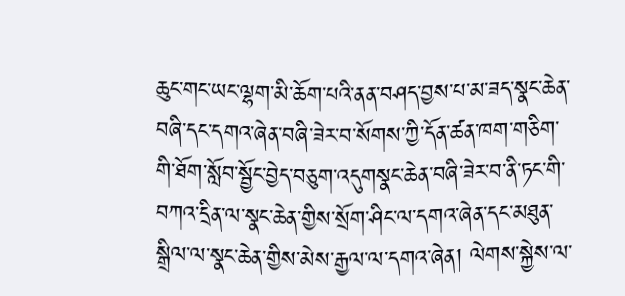ཆུང་གང་ཡང་ལྷག་མི་ཆོག་པའི་ནན་བཤད་བྱས་པ་མ་ཟད་སྣང་ཆེན་བཞི་དང་དགའ་ཞེན་བཞི་ཟེར་བ་སོགས་ཀྱི་དོན་ཚན་ཁག་གཅིག་གི་ཐོག་སློབ་སྦྱོང་བྱེད་བཅུག་འདུགསྣང་ཆེན་བཞི་ཟེར་བ་ནི་ཏང་གི་བཀའ་དྲིན་ལ་སྣང་ཆེན་གྱིས་སྲོག་ཤིང་ལ་དགའ་ཞེན་དང་མཐུན་སྒྲིལ་ལ་སྣང་ཆེན་གྱིས་མེས་རྒྱལ་ལ་དགའ་ཞེན། ལེགས་སྐྱེས་ལ་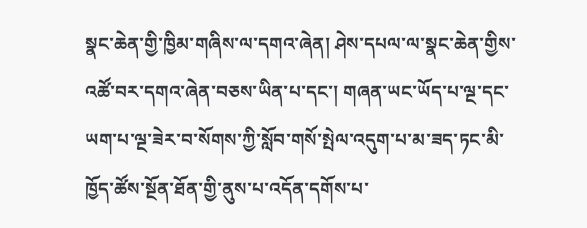སྣང་ཆེན་གྱི་ཁྱིམ་གཞིས་ལ་དགའ་ཞེན། ཤེས་དཔལ་ལ་སྣང་ཆེན་གྱིས་འཚོ་བར་དགའ་ཞེན་བཅས་ཡིན་པ་དང་། གཞན་ཡང་ཡོད་པ་ལྔ་དང་ཡག་པ་ལྔ་ཟེར་བ་སོགས་ཀྱི་སློབ་གསོ་སྤེལ་འདུག་པ་མ་ཟད་ཏང་མི་ཁྱོད་ཚོས་སྔོན་ཐོན་གྱི་ནུས་པ་འདོན་དགོས་པ་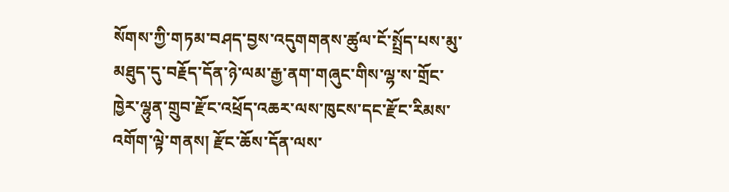སོགས་ཀྱི་གཏམ་བཤད་བྱས་འདུགགནས་ཚུལ་ངོ་སྤྲོད་པས་མུ་མཐུད་དུ་བརྗོད་དོན་ཉེ་ལམ་རྒྱ་ནག་གཞུང་གིས་ལྷ་ས་གྲོང་ཁྱེར་ལྷུན་གྲུབ་རྫོང་འཕྲོད་འཆར་ལས་ཁུངས་དང་རྫོང་རིམས་འགོག་ལྟེ་གནས། རྫོང་ཆོས་དོན་ལས་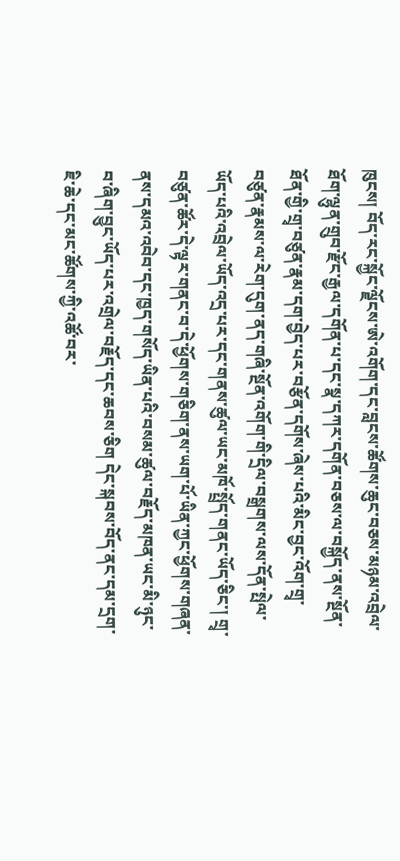ཁུངས། བོད་རང་སྐྱོང་ལྗོངས་ཨེ་འགོག་དང་བླངས་ཚོགས་ཆུང་བཅས་མཉམ་འབྲེལ་ཐོག་ལྷུན་གྲུབ་རྫོང་རྒྱལ་དགོན་པ་དང་སྣ་དཀར་དགོན་བཅས་ལ་བསྐྱོད་ནས་སྔོན་ཐོན་གྱི་གྲྭ་བཙུན་རྣམ་དག་བྱེད་པར་བརྩོན་དགོས་ཞེས་པའི་མིང་བྱང་འོག་གྲྭ་བཙུན་རྣམས་ལ་རེག་དུག་ནད་གཞི་སྔོན་འགོག་གི་དྲིལ་བསྒྲགས་ལས་དོན་སྤེལ་ཡོད་པའི་འབྲེལ་ཡོད་འདྲ་པར་དང་གནས་ཚུལ་ཡང་མཁོ་སྤྲོད་གནང་ཡོད་ཅིང་། གྲྭ་བཙུན་ཚོར་དེ་ལྟར་གནང་བ་དེ་ཕྱོགས་གཅིག་ནས་ཡག་པོ་ཡིན་ཀྱང་ཕྱོགས་གཞན་ནས་དམའ་འབེབ་དང་ཁྱད་གསོད་ཡིན་པའི་བསམ་ཚུལ་བརྗོད་མཁན་ཡང་མི་ཉུང་བ་ཞིག་བྱུང་ཡོད་པར་འགྲེལ་བརྗོད་དང་ཆབས་ཅིག དེང་སྐབས་བོད་ནང་དམ་དྲག་ཇི་ཆེ་དང་མང་ཚོགས་ཀྱི་འཚོ་བར་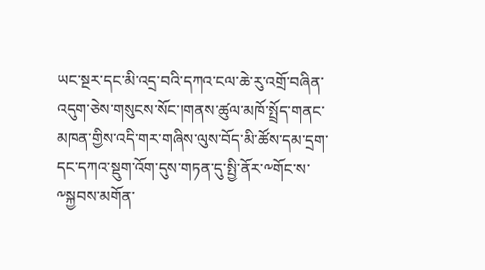ཡང་སྔར་དང་མི་འདྲ་བའི་དཀའ་ངལ་ཆེ་རུ་འགྲོ་བཞིན་འདུག་ཅེས་གསུངས་སོང་།གནས་ཚུལ་མཁོ་སྤྲོད་གནང་མཁན་གྱིས་འདི་གར་གཞིས་ལུས་བོད་མི་ཚོས་དམ་དྲག་དང་དཀའ་སྡུག་འོག་དུས་གཏན་དུ་སྤྱི་ནོར་༸གོང་ས་༸སྐྱབས་མགོན་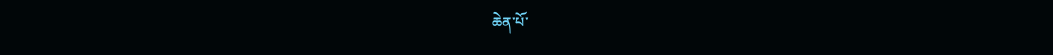ཆེན་པོ་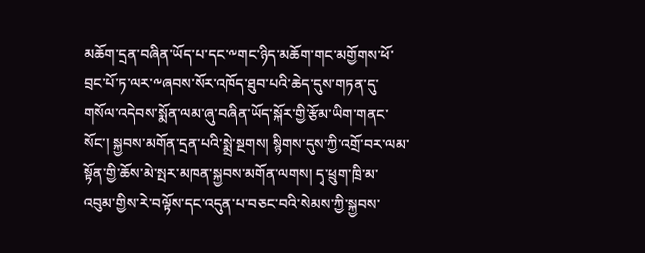མཆོག་དྲན་བཞིན་ཡོད་པ་དང་༸གང་ཉིད་མཆོག་གང་མགྱོགས་ཕོ་བྲང་པོ་ཏ་ལར་༸ཞབས་སོར་འཁོད་ཐུབ་པའི་ཆེད་དུས་གཏན་དུ་གསོལ་འདེབས་སྨོན་ལམ་ཞུ་བཞིན་ཡོད་སྐོར་གྱི་རྩོམ་ཡིག་གནང་སོང་། སྐྱབས་མགོན་དྲན་པའི་སྨྲེ་སྔགས། སྙིགས་དུས་ཀྱི་འགྲོ་བར་ལམ་སྟོན་གྱི་ཆོས་མེ་སྤར་མཁན་སྐྱབས་མགོན་ལགས། དྭ་ཕྲུག་ཁྲི་མ་འབུམ་གྱིས་རེ་བལྟོས་དང་འདུན་པ་བཅང་བའི་སེམས་ཀྱི་སྐྱབས་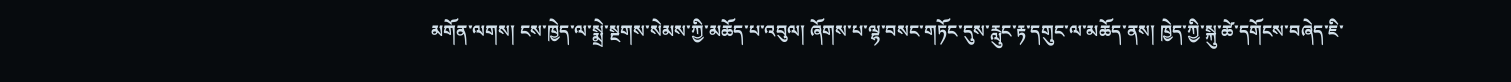མགོན་ལགས། ངས་ཁྱེད་ལ་སྨྲེ་སྔགས་སེམས་ཀྱི་མཆོད་པ་འབུལ། ཞོགས་པ་ལྷ་བསང་གཏོང་དུས་རླུང་རྟ་དགུང་ལ་མཆོད་ནས། ཁྱེད་ཀྱི་སྐུ་ཚེ་དགོངས་བཞེད་ཇི་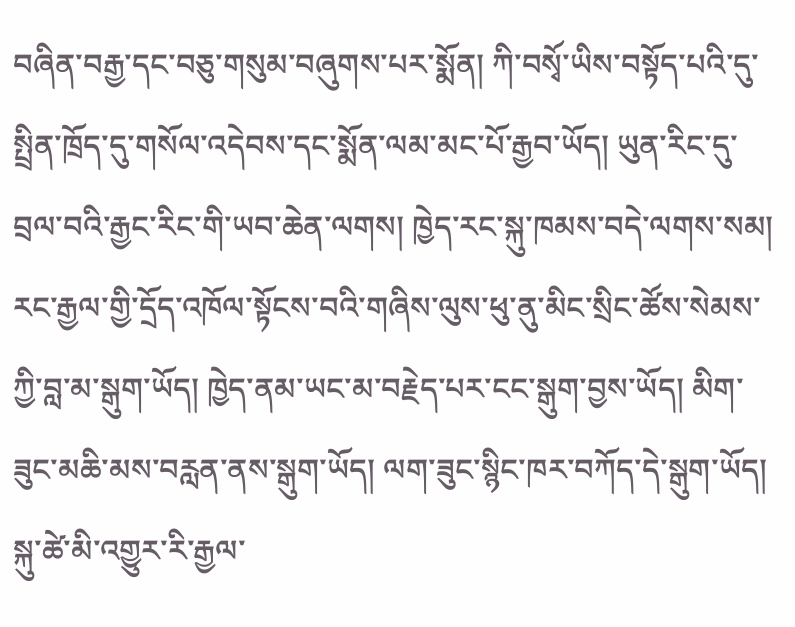བཞིན་བརྒྱ་དང་བཅུ་གསུམ་བཞུགས་པར་སྨོན། ཀི་བསྭོ་ཡིས་བསྟོད་པའི་དུ་སྤྲིན་ཁྲོད་དུ་གསོལ་འདེབས་དང་སྨོན་ལམ་མང་པོ་རྒྱབ་ཡོད། ཡུན་རིང་དུ་བྲལ་བའི་རྒྱང་རིང་གི་ཡབ་ཆེན་ལགས། ཁྱེད་རང་སྐུ་ཁམས་བདེ་ལགས་སམ། རང་རྒྱལ་གྱི་དྲོད་འཁོལ་སྟོངས་བའི་གཞིས་ལུས་ཕུ་ནུ་མིང་སྲིང་ཚོས་སེམས་ཀྱི་བླ་མ་སྒུག་ཡོད། ཁྱེད་ནམ་ཡང་མ་བརྗེད་པར་ངང་སྒུག་བྱས་ཡོད། མིག་ཟུང་མཆི་མས་བརླན་ནས་སྒུག་ཡོད། ལག་ཟུང་སྙིང་ཁར་བཀོད་དེ་སྒུག་ཡོད། སྐུ་ཚེ་མི་འགྱུར་རི་རྒྱལ་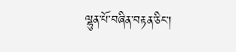ལྷུན་པོ་བཞིན་བརྟན་ཅིང་།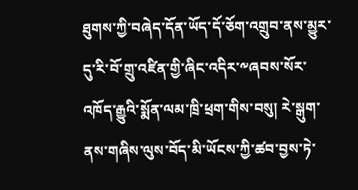ཐུགས་ཀྱི་བཞེད་དོན་ཡོད་དོ་ཅོག་འགྲུབ་ནས་མྱུར་དུ་རི་བོ་གྲུ་འཛིན་གྱི་ཞིང་འདིར་༸ཞབས་སོར་འཁོད་རྒྱུའི་སྨོན་ལམ་ཁྲི་ཕྲག་གིས་བསུ། རེ་སྒུག་ནས་གཞིས་ལུས་བོད་མི་ཡོངས་ཀྱི་ཚབ་བྱས་ཏེ་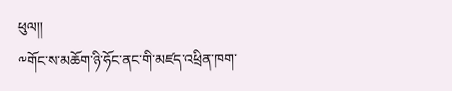ཕུལ།།
༸གོང་ས་མཆོག་ཉི་ཧོང་ནང་གི་མཛད་འཕྲིན་ཁག་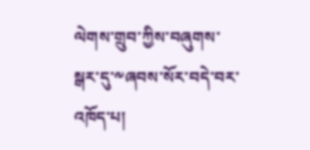ལེགས་གྲུབ་ཀྱིས་བཞུགས་སྒར་དུ་༸ཞབས་སོར་བདེ་བར་འཁོད་པ།